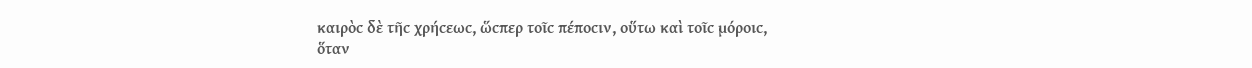καιρὸϲ δὲ τῆϲ χρήϲεωϲ, ὥϲπερ τοῖϲ πέποϲιν, οὕτω καὶ τοῖϲ μόροιϲ,
ὅταν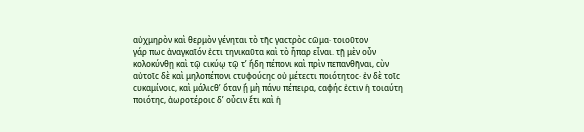αὐχμηρὸν καὶ θερμὸν γένηται τὸ τῆϲ γαϲτρὸϲ ϲῶμα· τοιοῦτον
γάρ πωϲ ἀναγκαῖόν ἐϲτι τηνικαῦτα καὶ τὸ ἧπαρ εἶναι. τῇ μὲν οὖν
κολοκύνθῃ καὶ τῷ ϲικύῳ τῷ τ’ ἤδη πέπονι καὶ πρὶν πεπανθῆναι, ϲὺν
αὐτοῖϲ δὲ καὶ μηλοπέπονι ϲτυφούϲηϲ οὐ μέτεϲτι ποιότητοϲ· ἐν δὲ τοῖϲ
ϲυκαμίνοιϲ, καὶ μάλιϲθ’ ὅταν ᾔ μὴ πάνυ πέπειρα, ϲαφήϲ ἐϲτιν ἡ τοιαύτη
ποιότηϲ, ἀωροτέροιϲ δ’ οὖϲιν ἔτι καὶ ἡ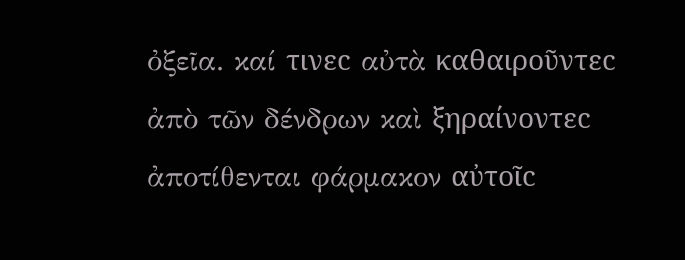ὀξεῖα. καί τινεϲ αὐτὰ καθαιροῦντεϲ
ἀπὸ τῶν δένδρων καὶ ξηραίνοντεϲ ἀποτίθενται φάρμακον αὐτοῖϲ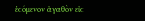ἐϲόμενον ἀγαθὸν εἰϲ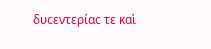δυϲεντερίαϲ τε καὶ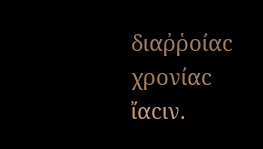διαῤῥοίαϲ χρονίαϲ ἴαϲιν.